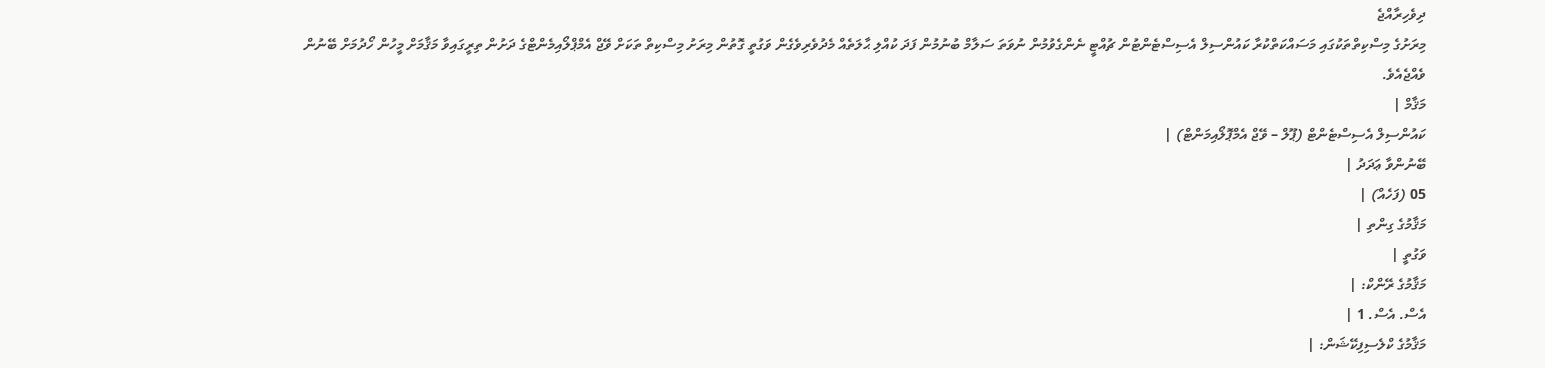ދިވެހިރާއްޖެ
މިރަށުގެ މިސްކިތްތަކުގައި މަސައްކަތްކުރާ ކައުންސިލް އެސިސްޓެންޓުން ޗުއްޓީ ނެންގެވުމުން ނުވަތަ ސަލާމް ބުނުމުން ފަދަ ކުއްލި ޙާލަތެއް މެދުވެރިވެގެން ވަގުތީ ގޮތުން މިރަށު މިސްކިތް ތަކަށް ވޭޖް އެމްޕްލޯއިމެންޓްގެ ދަށުން ތިރީގައިވާ މަޤާމަށް މީހުން ހޯދުމަށް ބޭނުން ވެއްޖެއެވެ.
މަޤާމް |
ކައުންސިލް އެސިސްޓެންޓް (ޕޫލް – ވޭޖް އެމްޕޮލޯއިމަންޓް) |
ބޭނުންވާ ޢަދަދު |
05 (ފަހެއް) |
މަޤާމުގެ ގިންތި |
ވަގުތީ |
މަޤާމުގެ ރޭންކް: |
އެސް. އެސް. 1 |
މަޤާމުގެ ކްލެސިފިކޭޝަން: |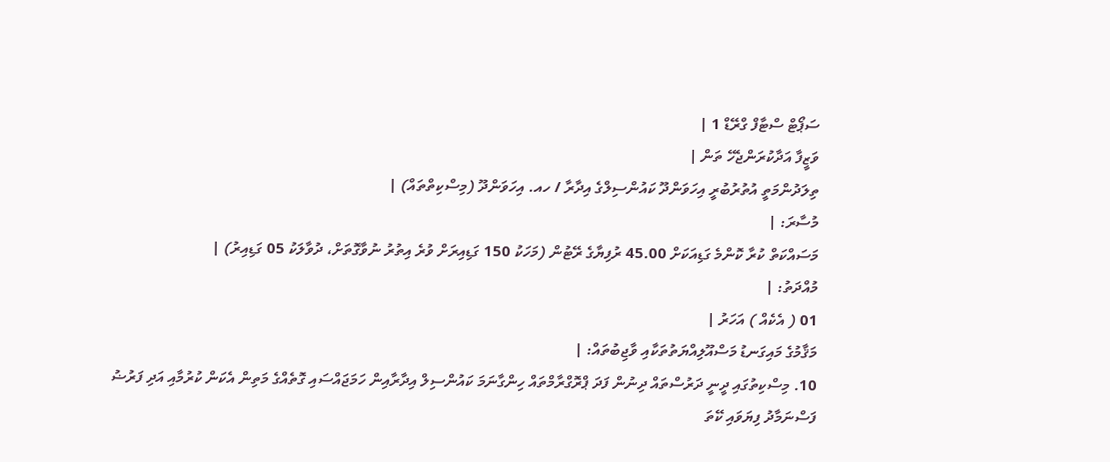ސަޕޯޓް ސްޓާފް ގްރޭޑް 1 |
ވަޒީފާ އަދާކުރަންޖެހޭ ތަން |
ތިލަދުންމަތީ އުތުރުބުރީ އިހަވަންދޫ ކައުންސިލްގެ އިދާރާ / ހއ. އިހަވަންދޫ (މިސްކިތްތައް) |
މުސާރަ: |
މަސައްކަތް ކުރާ ކޮންމެ ގަޑިއަކަށް 45.00 ރުފިޔާގެ ރޭޓުން (މަހަކު 150 ގަޑިއިރަށް ވުރެ އިތުރު ނުވާގޮތަށް، ދުވާލަކު 05 ގަޑިއިރު) |
މުއްދަތު: |
01 ( އެކެއް ) އަހަރު |
މަޤާމުގެ މައިގަނޑު މަސްއޫލިއްޔަތުތަކާއި ވާޖިބުތައް: |
10. މިސްކިތުގައި ދީނީ ދަރުސްތައް ދިނުން ފަދަ ޕްރޮގްރާމްތައް ހިންގާނަމަ ކައުންސިލް އިދާރާއިން ހަމަޖައްސައި ގޮތެއްގެ މަތިން އެކަން ކުރުމާއި އަދި ފަރުޟު ފަސްނަމާދު ފިޔަވައި ކޭތަ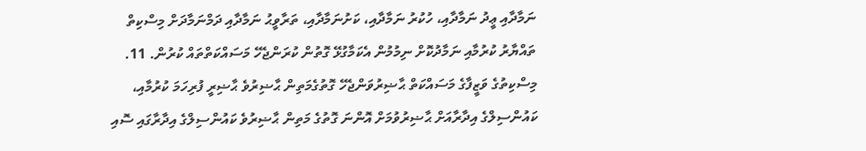ނަމާދާއި ޢީދު ނަމާދާއި، ހުކުރު ނަމާދާއި، ކަށުނަމާދާއި، ތަރާވީޙު ނަމާދާއި ދަމްނަމާދަށް މިސްކިތް ތައްޔާރު ކުރުމާއި ނަމާދުކޮށް ނިމުމުން އެކަމާގުޅޭ ގޮތުން ކުރަންޖެހޭ މަސައްކަތްތައް ކުރުން. 11. މިސްކިތުގެ ވަޒީފާގެ މަސައްކަތް ޙާޟިރުވަންޖެހޭ ގޮތުގެމަތިން ޙާޟިރުވެ ޙާޟިރީ ފުރިހަމަ ކުރުމާއި، ކައުންސިލްގެ އިދާރާއަށް ޙާޟިރުވުމަށް އޮންނަ ގޮތުގެ މަތިން ޙާޟިރުވެ ކައުންސިލްގެ އިދާރާގައި ސޮއި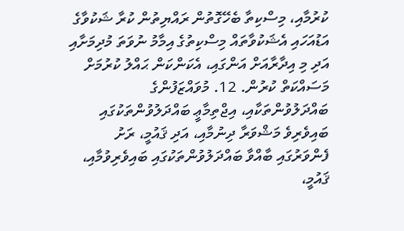ކުރުމާއި، މިސްކިތާ ބެހޭގޮތުން ރައްޔިތުން ކުރާ ޝަކުވާގެ އަޑުއަހައި އެޝަކުވާތައް މިސްކިތުގެ އިމާމު ނުވަތަ މުދިމަށާއި އަދި މި އިދާރާއަށް އަންގައި، އެކަންކަން ޙައްލު ކުރުމަށް މަސައްކަތް ކުރުން. 12. މުވައްޒަފުންގެ ބައްދަލުވުންތަކާއި، އިޖްތިމާޢީ ބައްދަލުވުންތަކުގައި ބައިވެރިވެ މަޝްވަރާ ދިނުމާއި، އަދި ޤައުމީ، ރަށު ފެންވަރުގައި ބާއްވާ ބައްދަލުވުންތަކުގައި ބައިވެރިވުމާއި، ޤައުމީ،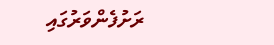ރަށުފެންވަރުގައި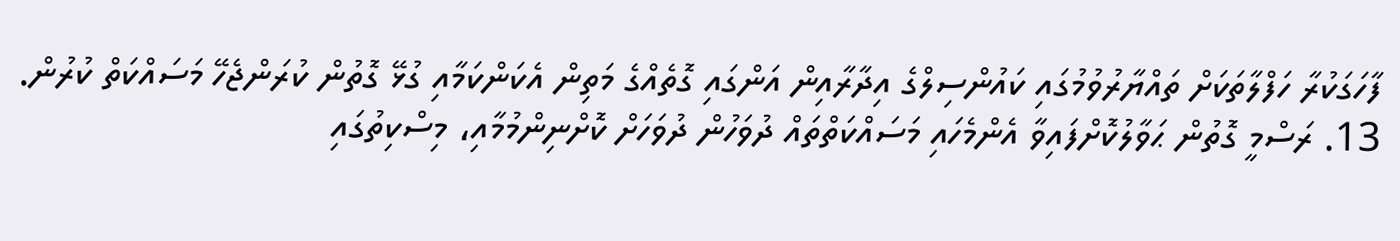ފާހަގަކުރާ ހަފްލާތަކަށް ތައްޔާރުވުމުގައި ކައުންސިލްގެ އިދާރާއިން އަންގައި ގޮތެއްގެ މަތިން އެކަންކަމާއި ގުޅޭ ގޮތުން ކުރަންޖެހޭ މަސައްކަތް ކުރުން. 13. ރަސްމީ ގޮތުން ޙަވާލުކޮށްފައިވާ އެންމެހައި މަސައްކަތްތައް ދުވަހުން ދުވަހަށް ކޮށްނިންމުމާއި، މިސްކިތުގައި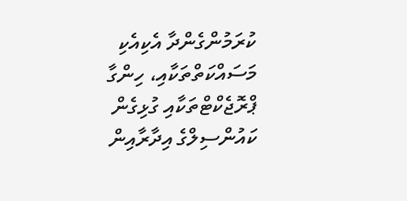ކުރަމުންގެންދާ އެކިއެކި މަސައްކަތްތަކާއި، ހިންގާ ޕްރޮޖެކްޓްތަކާއި ގުޅިގެން ކައުންސިލްގެ އިދާރާއިން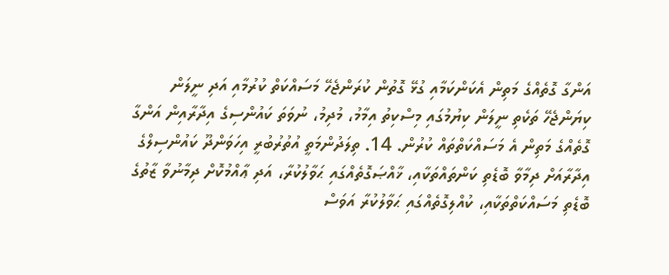އަންގާ ގޮތެއްގެ މަތިން އެކަންކަމާއި ގުޅޭ ގޮތުން ކުރަންޖެހޭ މަސައްކަތް ކުރުމާއި އަދި ނީލަން ކިޔަންޖެހޭ ތަކެތި ނީލަން ކިޔުމުގައި މިސްކިތު އިމާމު، މުދިމު، ނުވަތަ ކައުންސިގެ އިދާރާއިން އަންގާ ގޮތެއްގެ މަތިން އެ މަސައްކަތްތައް ކުރުން. 14. ތިލަދުންމަތީ އުތުރުބުރީ އިހަވަންދޫ ކައުންސިލްގެ އިދާރާއަށް ދިމާވާ ބޮޑެތި ކަންތައްތަކާއި، ޚާއްޞަގޮތެއްގައި ޙަވާލުކުރާ، އަދި ޢާއްމުކޮށް ދިމާނުވާ ޒާތުގެ ބޮޑެތި މަސައްކަތްތަކާއި، ކުއްލިގޮތެއްގައި ޙަވާލުކުރާ އަވަސް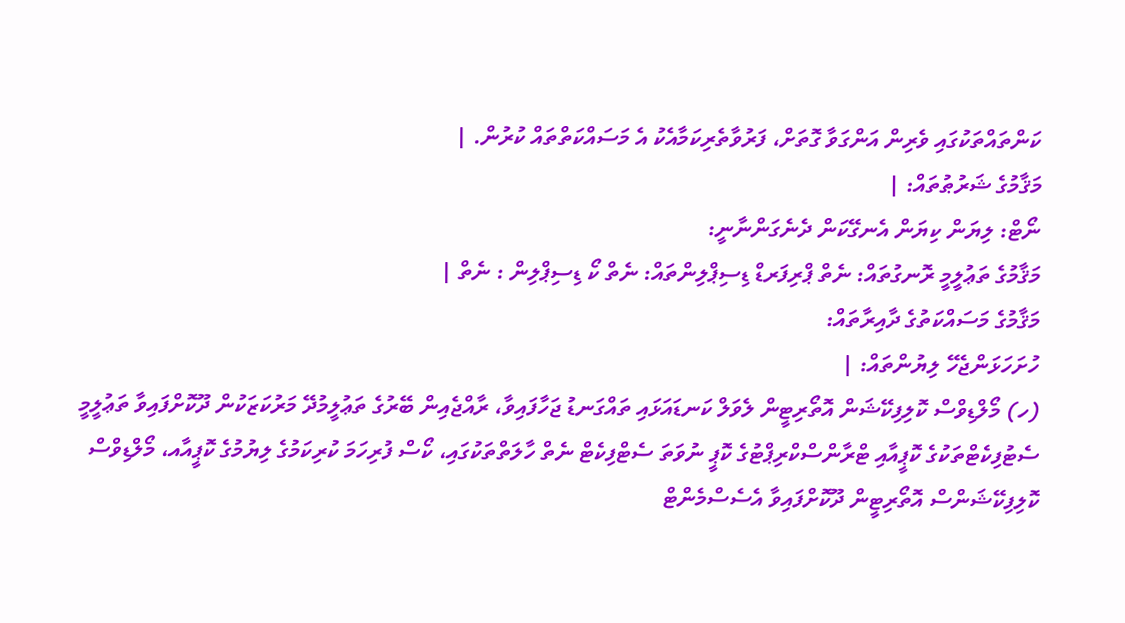ކަންތައްތަކުގައި ވެރިން އަންގަވާ ގޮތަށް، ފަރުވާތެރިކަމާއެކު އެ މަސައްކަތްތައް ކުރުން. |
މަޤާމުގެ ޝަރުޠުތައް: |
ނޯޓް: ލިޔަން ކިޔަން އެނގޭކަން ދެނެގަންނާނީ:
މަޤާމުގެ ތަޢުލީމީ ރޮނގުތައް: ނެތް ޕްރިފަރޑް ޑިސިޕްލިންތައް: ނެތް ކޯ ޑިސިޕްލިން : ނެތް |
މަޤާމުގެ މަސައްކަތުގެ ދާއިރާތައް:
ހުށަހަޅަންޖެހޭ ލިޔުންތައް: |
(ހ) މޯލްޑިވްސް ކޮލިފިކޭޝަން އޮތޯރިޓީން ލެވަލް ކަނޑައަޅައި ތައްގަނޑު ޖަހާފައިވާ، ރާއްޖެއިން ބޭރުގެ ތަޢުލީމުދޭ މަރުކަޒަކުން ދޫކޮށްފައިވާ ތަޢުލީމީ ސެޓުފިކެޓްތަކުގެ ކޮޕީއާއި ޓްރާންސްކްރިޕްޓުގެ ކޮޕީ ނުވަތަ ސެޓްފިކެޓް ނެތް ހާލަތްތަކުގައި، ކޯސް ފުރިހަމަ ކުރިކަމުގެ ލިޔުމުގެ ކޮޕީއާއ، މޯލްޑިވްސް ކޮލިފިކޭޝަންސް އޮތޯރިޓީން ދޫކޮށްފައިވާ އެސެސްމެންޓް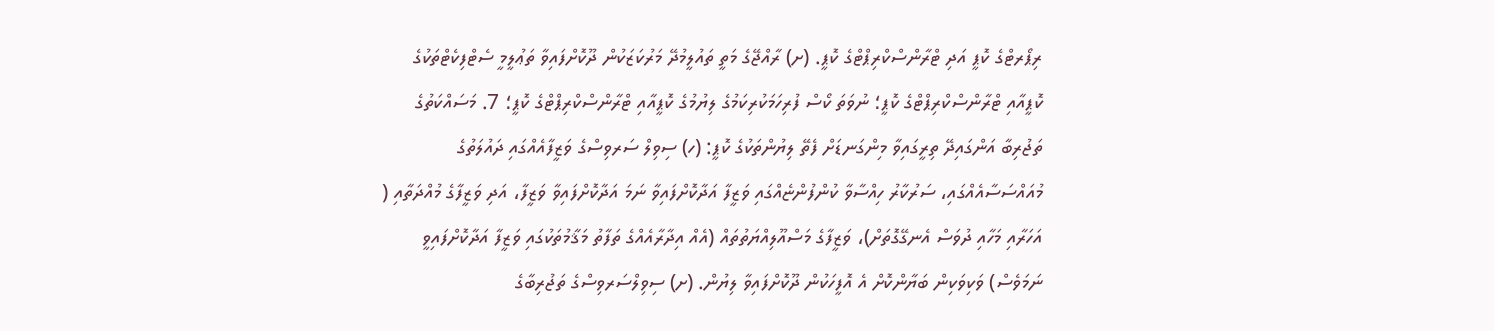ރިޕޯރޓްގެ ކޮޕީ އަދި ޓްރާންސްކްރިޕްޓްގެ ކޮޕީ. (ށ) ރާއްޖޭގެ މަތީ ތައުލީމުދޭ މަރުކަޒަކުން ދޫކޮށްފައިވާ ތަޢުލީމީ ސެޓްފިކެޓްތަކުގެ ކޮޕީއާއި ޓްރާންސްކްރިޕްޓްގެ ކޮޕީ؛ ނުވަތަ ކޯސް ފުރިހަމަކުރިކަމުގެ ލިޔުމުގެ ކޮޕީއާއި ޓްރާންސްކްރިޕްޓްގެ ކޮޕީ؛ 7. މަސައްކަތުގެ ތަޖުރިބާ އަންގައިދޭ ތިރީގައިވާ މިންގަނޑަށް ފެތޭ ލިޔުންތަކުގެ ކޮޕީ: (ހ) ސިވިލް ސަރވިސްގެ ވަޒީފާއެއްގައި ދައުލަތުގެ މުއައްސަސާއެއްގައި، ސަރުކާރު ހިއްސާވާ ކުންފުންޏެއްގައި ވަޒީފާ އަދާކޮށްފައިވާ ނަމަ އަދާކޮށްފައިވާ ވަޒީފާ، އަދި ވަޒީފާގެ މުއްދަތާއި ( އަހަރާއި މަހާއި ދުވަސް އެނގޭގޮތަށް)، ވަޒީފާގެ މަސްއޫލިއްޔަތުތައް (އެއް އިދާރާއެއްގެ ތަފާތު މަޤާމުތަކުގައި ވަޒީފާ އަދާކޮށްފައިވީ ނަމަވެސް) ވަކިވަކިން ބަޔާންކޮށް އެ އޮފީހަކުން ދޫކޮށްފައިވާ ލިޔުން. (ށ) ސިވިލްސަރވިސްގެ ތަޖުރިބާގެ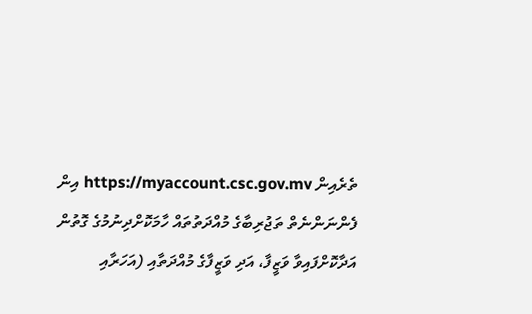ތެރެއިން https://myaccount.csc.gov.mv އިން ފެންނަންނެތް ތަޖުރިބާގެ މުއްދަތުތައް ހާމަކޮށްދިނުމުގެ ގޮތުން އަދާކޮށްފައިވާ ވަޒީފާ، އަދި ވަޒީފާގެ މުއްދަތާއި (އަހަރާއި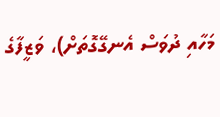މަހާއި ދުވަސް އެނގޭގޮތަށް)، ވަޒީފާގެ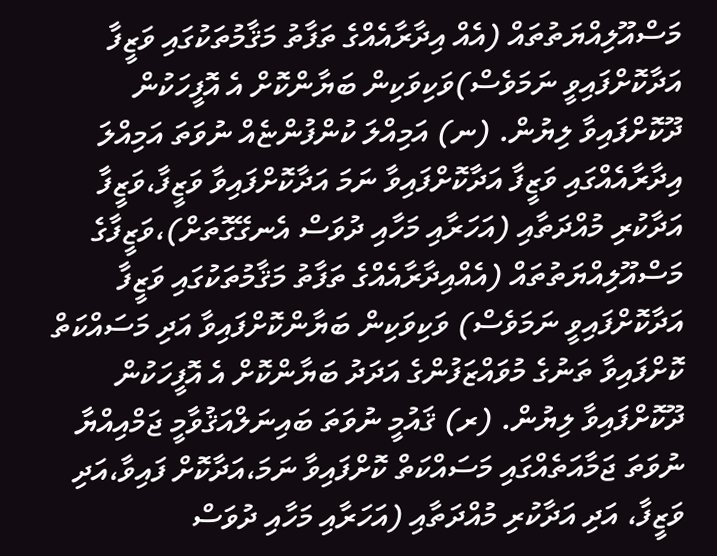މަސްއޫލިއްޔަތުތައް (އެއް އިދާރާއެއްގެ ތަފާތު މަޤާމުތަކުގައި ވަޒީފާ އަދާކޮށްފައިވީ ނަމަވެސް)ވަކިވަކިން ބަޔާންކޮށް އެ އޮފީހަކުން ދޫކޮށްފައިވާ ލިޔުން. (ނ) އަމިއްލަ ކުންފުންޏެއް ނުވަތަ އަމިއްލަ އިދާރާއެއްގައި ވަޒީފާ އަދާކޮށްފައިވާ ނަމަ އަދާކޮށްފައިވާ ވަޒީފާ،ވަޒީފާ އަދާކުރި މުއްދަތާއި (އަހަރާއި މަހާއި ދުވަސް އެނގޭގޮތަށް)،ވަޒީފާގެ މަސްއޫލިއްޔަތުތައް (އެއްއިދާރާއެއްގެ ތަފާތު މަޤާމުތަކުގައި ވަޒީފާ އަދާކޮށްފައިވީ ނަމަވެސް) ވަކިވަކިން ބަޔާންކޮށްފައިވާ އަދި މަސައްކަތް ކޮށްފައިވާ ތަނުގެ މުވައްޒަފުންގެ އަދަދު ބަޔާންކޮށް އެ އޮފީހަކުން ދޫކޮށްފައިވާ ލިޔުން. (ރ) ޤައުމީ ނުވަތަ ބައިނަލްއަޤުވާމީ ޖަމްއިއްޔާ ނުވަތަ ޖަމާއަތެއްގައި މަސައްކަތް ކޮށްފައިވާ ނަމަ،އަދާކޮށް ފައިވާ،އަދި ވަޒީފާ، އަދި އަދާކުރި މުއްދަތާއި (އަހަރާއި މަހާއި ދުވަސް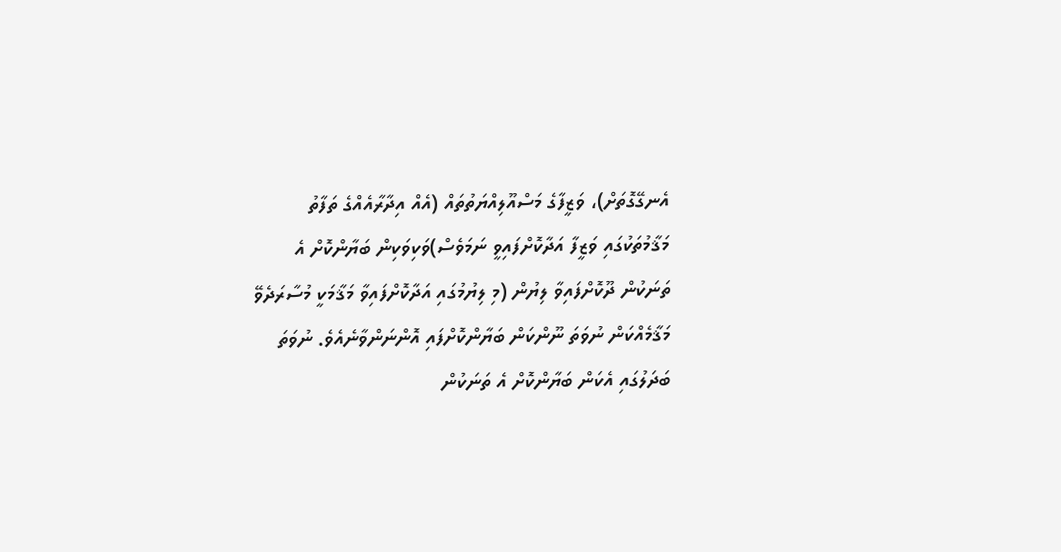އެނގޭގޮތަށް)، ވަޒީފާގެ މަސްއޫލިއްޔަތުތައް (އެއް އިދާރާއެއްގެ ތަފާތު މަޤާމުތަކުގައި ވަޒީފާ އަދާކޮށްފައިވީ ނަމަވެސް)ވަކިވަކިން ބަޔާންކޮށް އެ ތަނަކުން ދޫކޮށްފައިވާ ލިޔުން (މި ލިޔުމުގައި އަދާކޮށްފައިވާ މަޤާމަކީ މުސާރަދެވޭ މަޤާމެއްކަން ނުވަތަ ނޫންކަން ބަޔާންކޮށްފައި އޮންނަންވާނެއެވެ. ނުވަތަ ބަދަލުގައި އެކަން ބަޔާންކޮށް އެ ތަނަކުން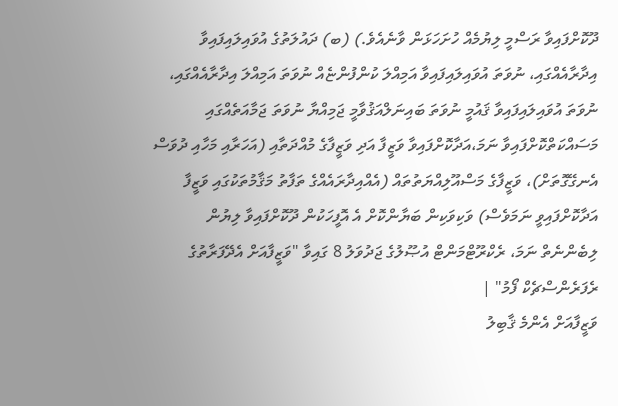ދޫކޮށްފައިވާ ރަސްމީ ލިޔުމެއް ހުށަހަޅަން ވާނެއެވެ.) (ބ) ދައުލަތުގެ އުވައިލައިފައިވާ އިދާރާއެއްގައި، ނުވަތަ އުވައިލައިފައިވާ އަމިއްލަ ކުންފުންޏެއް ނުވަތަ އަމިއްލަ އިދާރާއެއްގައި، ނުވަތަ އުވައިލައިފައިވާ ޤައުމީ ނުވަތަ ބައިނަލްއަޤުވާމީ ޖަމިއްޔާ ނުވަތަ ޖަމާއަތެއްގައި މަސައްކަތްކޮށްފައިވާ ނަމަ،އަދާކޮށްފައިވާ ވަޒީފާ އަދި ވަޒީފާގެ މުއްދަތާއި (އަހަރާއި މަހާއި ދުވަސް އެނގޭގޮތަށް)، ވަޒީފާގެ މަސްއޫލިއްޔަތުތައް (އެއްއިދާރައެއްގެ ތަފާތު މަޤާމުތަކުގައި ވަޒީފާ އަދާކޮށްފައިވީ ނަމަވެސް) ވަކިވަކިން ބަޔާންކޮށް އެ އޮފީހަކުން ދޫކޮށްފައިވާ ލިޔުން ލިބެންނެތް ނަމަ، ރެކްރޫޓްމަންޓް އުޞޫލުގެ ޖަދުވަލު 8 ގައިވާ "ވަޒީފާއަށް އެދޭފަރާތުގެ ރެފަރެންސްޗެކް ފޯމު" |
ވަޒީފާއަށް އެންމެ ޤާބިލު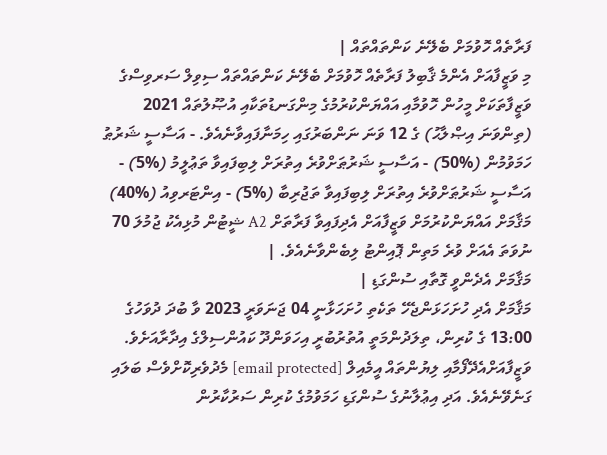ފަރާތެއް ހޮވުމަށް ބެލޭނެ ކަންތައްތައް |
މި ވަޒީފާއަށް އެންމެ ޤާބިލު ފަރާތެއް ހޮވުމަށް ބެލޭނެ ކަންތައްތައް ސިވިލް ސަރވިސްގެ ވަޒީފާތަކަށް މީހުން ހޮވުމާއި އައްޔަންކުރުމުގެ މިންގަނޑުތަކާއި އުޞޫލުތައް 2021 (ތިންވަނަ އިޞްލާޙު) ގެ 12 ވަނަ ނަންބަރުގައި ހިމަނާފައިވާނެއެވެ. - އަސާސީ ޝަރުޠު ހަމަވުމުން (%50) - އަސާސީ ޝަރުޠަށްވުރެ އިތުރަށް ލިބިފައިވާ ތަޢުލީމު (%5) - އަސާސީ ޝަރުޠަށްވުރެ އިތުރަށް ލިބިފައިވާ ތަޖުރިބާ (%5) - އިންޓަރވިއު (%40) މަޤާމަށް އައްޔަންކުރުމަށް ވަޒީފާއަށް އެދިފައިވާ ފަރާތަށް A2 ޝީޓުން މުޅިއެކު ޖުމުލަ 70 ނުވަތަ އެއަށް ވުރެ މަތިން ޕޮއިންޓު ލިބެންވާނެއެވެ. |
މަޤާމަށް އެދެންވީ ގޮތާއި ސުންގަޑި |
މަޤާމަށް އެދި ހުށަހަޅަންޖެހޭ ތަކެތި ހުށަހަޅާނީ 04 ޖަނަވަރީ 2023 ވާ ބުދަ ދުވަހުގެ 13:00 ގެ ކުރިން، ތިލަދުންމަތީ އުތުރުބުރީ އިހަވަންދޫ ކައުންސިލްގެ އިދާރާއަށެވެ. ވަޒީފާއަށްއެދޭފޯމާއި ލިޔުންތައް އީމެއިލް [email protected] މެދުވެރިކޮށްވެސް ބަލައި ގަނެވޭނެއެވެ. އަދި އިޢުލާނުގެ ސުންގަޑި ހަމަވުމުގެ ކުރިން ސަރުކާރުން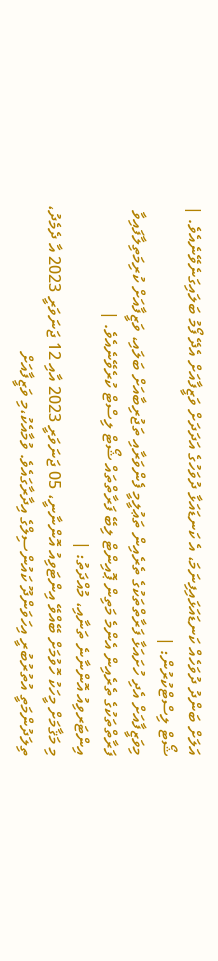އަލަށް ބަންދު ދުވަހެއް ކަނޑައަޅައިފިނަމަ، އެ ކަނޑައަޅާ ދުވަހުގެ އަދަދަށް ވަޒީފާއަށް އެދޭ ފޯމު ބަލައިގަނެވޭނެއެވެ. |
ޝޯޓް ލިސްޓްކުރުން: |
މިވަޒީފާއަށް އެދި ހުށައަޅާ ފަރާތްތަކުގެ ތެރެއިން ތަޢުލީމީ ފެންވަރާއި ތަޖުރިބާއަށް ބަލައި، ވަޒީފާއަށް ކުރިމަތިލާފައިވާ ފަރާތްތަކުގެ ތެރެއިން އެންމެ މަތިން ޕޮއިންޓް ލިބޭ ފަރާތްތައް ޝޯޓް ލިސްޓް ކުރެވޭނެއެވެ. |
އިންޓަރވިއު އޮންނާނެ ތަނާއި، މުއްދަތު: |
މި މަޤާމަށް މީހަކު ހޮވުމަށް ބޭއްވޭ އިންޓަވިއު އޮންނާނީ، 05 ޖަނަވަރީ 2023 އާއި 12 ޖަނަވަރީ 2023 އާ ދެމެދު، ތިލަދުންމަތީ އުތުރުބުރީ އިހަވަންދޫ ކައުންސިލްގެ އިދާރާގައެވެ. ވުމާއެކު،މި ވަޒީފާއަށް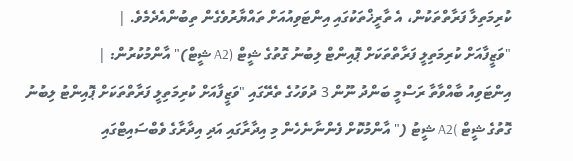ކުރިމަތިލާ ފަރާތްތަކުން، އެ ތާރީޚްތަކުގައި އިންޓަވިއުއަށް ތައްޔާރުވެގެން ތިބުންއެދެމެވެ. |
"ވަޒީފާއަށް ކުރިމަތިލީ ފަރާތްތަކަށް ޕޮއިންޓް ލިބުނު ގޮތުގެ ޝީޓް (A2 ޝީޓް)" އާންމުކުރުން: |
އިންޓަވިއު ބާއްވާތާ ރަސްމީ ބަންދު ނޫން 3 ދުވަހުގެ ތެރޭގައި "ވަޒީފާއަށް ކުރިމަތިލީ ފަރާތްތަކަށް ޕޮއިންޓު ލިބުނު ގޮތުގެ ޝީޓް )A2 ޝީޓު (" އާންމުކޮށް ފެންނާނެހެން މި އިދާރާގައި އަދި އިދާރާގެ ވެބްސައިޓްގައި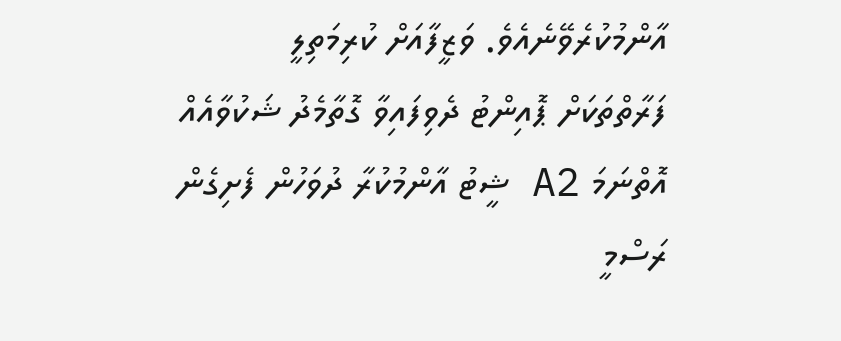އާންމުކުރެވޭނެއެވެ. ވަޒީފާއަށް ކުރިމަތިލީ ފަރާތްތަކަށް ޕޮއިންޓު ދެވިފައިވާ ގޮތާމެދު ޝަކުވާއެއް އޮތްނަމަ A2 ޝީޓު އާންމުކުރާ ދުވަހުން ފެށިގެން ރަސްމީ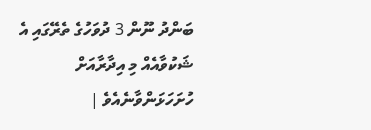ބަންދު ނޫން 3 ދުވަހުގެ ތެރޭގައި އެ ޝަކުވާއެއް މި އިދާރާއަށް ހުށަހަޅަންވާނެއެވެ |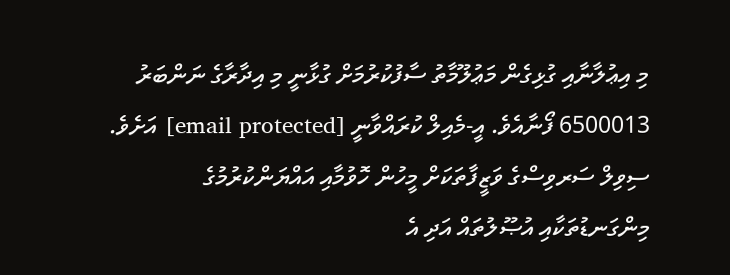މި އިޢުލާނާއި ގުޅިގެން މަޢުލޫމާތު ސާފުކުރުމަށް ގުޅާނީ މި އިދާރާގެ ނަންބަރު 6500013 ފޯނާއެވެ. އީ-މެއިލް ކުރައްވާނީ [email protected] އަށެވެ. ސިވިލް ސަރވިސްގެ ވަޒީފާތަކަށް މީހުން ހޮވުމާއި އައްޔަންކުރުމުގެ މިންގަނޑުތަކާއި އުޞޫލުތައް އަދި އެ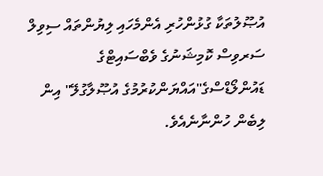އުޞޫލުތަކާ ގުޅުންހުރި އެންމެހައި ލިޔުންތައް ސިވިލް ސަރވިސް ކޮމިޝަނުގެ ވެބްސައިޓްގެ ޑައުންލޯޑްސްގެ"އައްޔަންކުރުމުގެ އުޞޫލާގުލޭ" އިން ލިބެން ހުންނާނެއެވެ.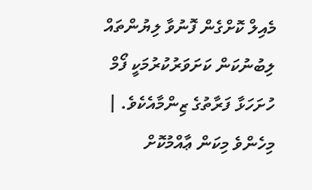މެއިލް ކޮށްގެން ފޮނުވާ ލިޔުންތައް ލިބުނުކަން ކަށަވަރުކުރުމަކީ ފޯމް ހުށަހަޅާ ފަރާތުގެ ޒިންމާއެކެވެ. |
މިހެންވެ މިކަން ޢާއްމުކޮށް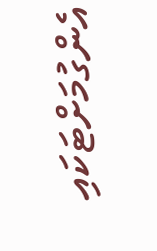އެންގުމަށްޓަކައި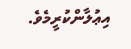އިޢުލާންކުރީމެވެ.